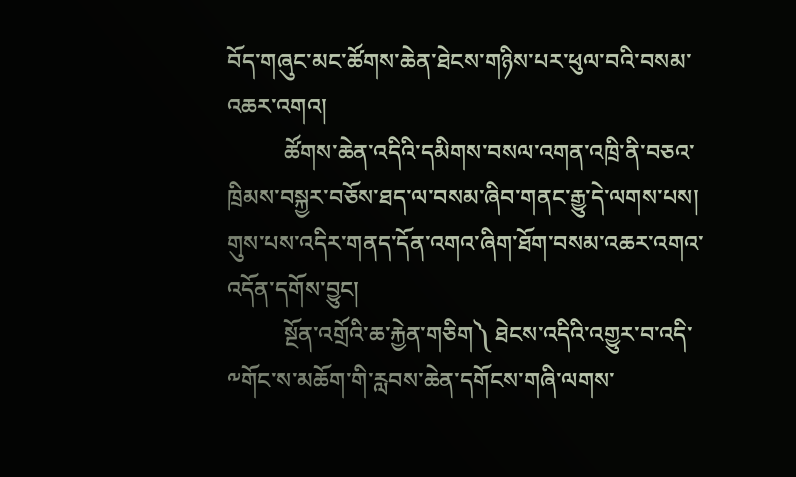བོད་གཞུང་མང་ཚོགས་ཆེན་ཐེངས་གཉིས་པར་ཕུལ་བའི་བསམ་འཆར་འགའ།
          ཚོགས་ཆེན་འདིའི་དམིགས་བསལ་འགན་འཁྲི་ནི་བཅའ་ཁྲིམས་བསྐྱར་བཅོས་ཐད་ལ་བསམ་ཞིབ་གནང་རྒྱུ་དེ་ལགས་པས། གུས་པས་འདིར་གནད་དོན་འགའ་ཞིག་ཐོག་བསམ་འཆར་འགའ་འདོན་དགོས་བྱུང།
          སྔོན་འགྲོའི་ཆ་རྐྱེན་གཅིག༽ ཐེངས་འདིའི་འགྱུར་བ་འདི་༸གོང་ས་མཆོག་གི་རླབས་ཆེན་དགོངས་གཞི་ལགས་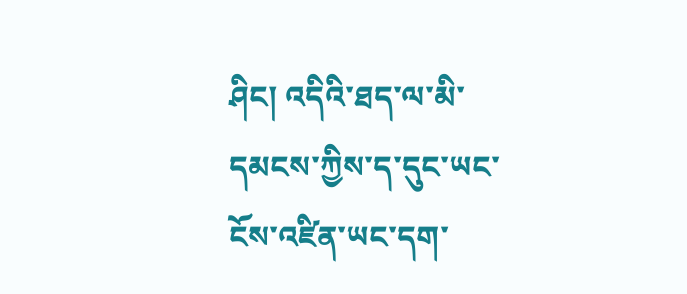ཤིང། འདིའི་ཐད་ལ་མི་དམངས་ཀྱིས་ད་དུང་ཡང་ངོས་འཛིན་ཡང་དག་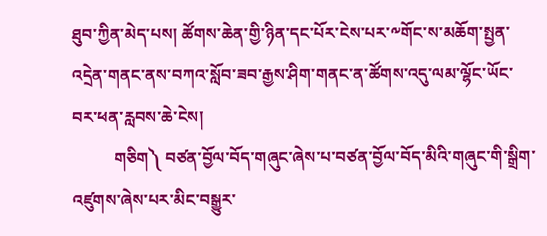ཐུབ་ཀྱིན་མེད་པས། ཚོགས་ཆེན་གྱི་ཉིན་དང་པོར་ངེས་པར་༸གོང་ས་མཆོག་སྤྱན་འདྲེན་གནང་ནས་བཀའ་སློབ་ཟབ་རྒྱས་ཤིག་གནང་ན་ཚོགས་འདུ་ལམ་ལྷོང་ཡོང་བར་ཕན་རླབས་ཆེ་ངེས།
          གཅིག༽ བཙན་བྱོལ་བོད་གཞུང་ཞེས་པ་བཙན་བྱོལ་བོད་མིའི་གཞུང་གི་སྒྲིག་འཛུགས་ཞེས་པར་མིང་བསྒྱུར་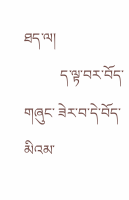ཐད་ལ།
          ད་ལྟ་བར་བོད་གཞུང་ ཟེར་བ་དེ་བོད་མིའམ་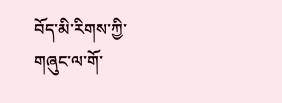བོད་མི་རིགས་ཀྱི་གཞུང་ལ་གོ་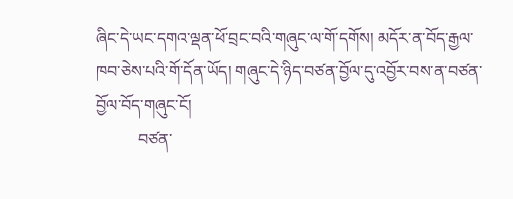ཞིང་དེ་ཡང་དགའ་ལྡན་ཕོ་བྲང་བའི་གཞུང་ལ་གོ་དགོས། མདོར་ན་བོད་རྒྱལ་ཁབ་ཅེས་པའི་གོ་དོན་ཡོད། གཞུང་དེ་ཉིད་བཙན་བྱོལ་དུ་འབྱོར་བས་ན་བཙན་བྱོལ་བོད་གཞུང་ངོ།
          བཙན་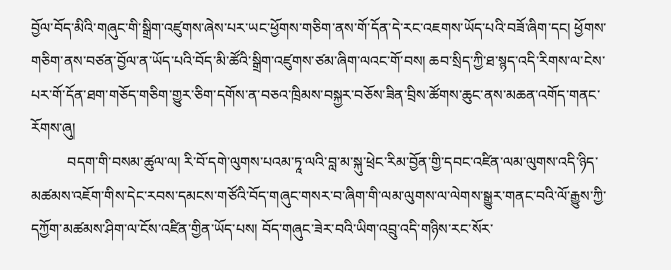བྱོལ་བོད་མིའི་གཞུང་གི་སྒྲིག་འཛུགས་ཞེས་པར་ཡང་ཕྱོགས་གཅིག་ནས་གོ་དོན་དེ་རང་འཇགས་ཡོད་པའི་བཟོ་ཞིག་དང། ཕྱོགས་གཅིག་ནས་བཙན་བྱོལ་ན་ཡོད་པའི་བོད་མི་ཚོའི་སྒྲིག་འཛུགས་ཙམ་ཞིག་ལའང་གོ་བས། ཆབ་སྲིད་ཀྱི་ཐ་སྙད་འདི་རིགས་ལ་ངེས་པར་གོ་དོན་ཐག་གཅོད་གཅིག་གྱུར་ཅིག་དགོས་ན་བཅའ་ཁྲིམས་བསྐྱར་བཅོས་ཟིན་བྲིས་ཚོགས་ཆུང་ནས་མཆན་འགོད་གནང་རོགས་ཞུ།
          བདག་གི་བསམ་ཚུལ་ལ། རི་བོ་དགེ་ལུགས་པའམ་ཏཱ་ལའི་བླ་མ་སྐུ་ཕྲེང་རིམ་བྱོན་གྱི་དབང་འཛིན་ལམ་ལུགས་འདི་ཉིད་མཚམས་འཇོག་གིས་དེང་རབས་དམངས་གཙོའི་བོད་གཞུང་གསར་བ་ཞིག་གི་ལམ་ལུགས་ལ་ལེགས་སྒྱུར་གནང་བའི་ལོ་རྒྱུས་ཀྱི་དཀྱོག་མཚམས་ཤིག་ལ་ངོས་འཛིན་གྱིན་ཡོད་པས། བོད་གཞུང་ཟེར་བའི་ཡིག་འབྲུ་འདི་གཉིས་རང་སོར་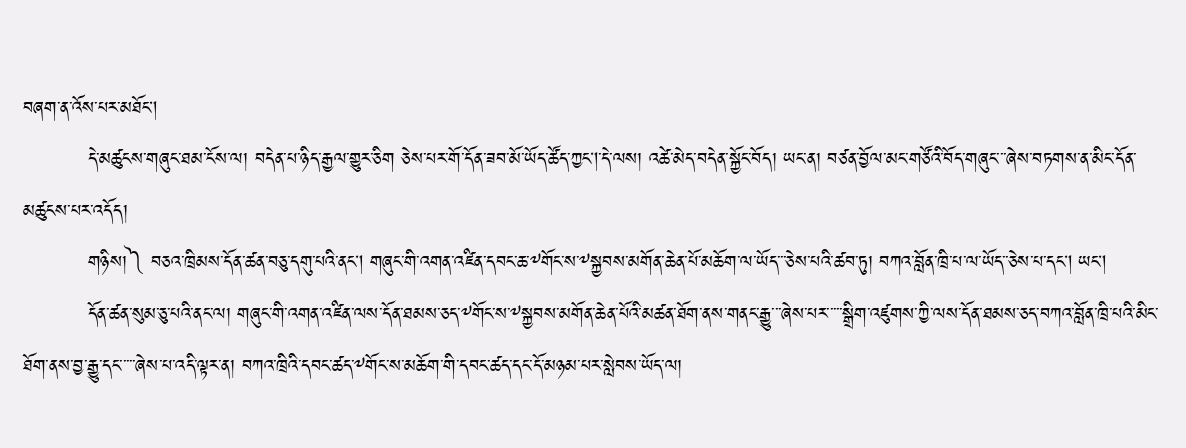བཞག་ན་འོས་པར་མཐོང།
          དེ་མཚུངས་གཞུང་ཐམ་ངོས་ལ། བདེན་པ་ཉིད་རྒྱལ་གྱུར་ཅིག ཅེས་པར་གོ་དོན་ཟབ་མོ་ཡོད་ཚོད་ཀྱང།་དེ་ལས། འཚེ་མེད་བདེན་སྐྱོང་བོད། ཡང་ན། བཙན་བྱོལ་མང་གཙོའི་བོད་གཞུང་་་ཞེས་བཏགས་ན་མིང་དོན་མཚུངས་པར་འདོད།
          གཉིས།༽ བཅའ་ཁྲིམས་དོན་ཚན་བཅུ་དགུ་པའི་ནང། གཞུང་གི་འགན་འཛིན་དབང་ཆ་༸གོང་ས་༸སྐྱབས་མགོན་ཆེན་པོ་མཆོག་ལ་ཡོད་་་ཅེས་པའི་ཚབ་ཏུ། བཀའ་བློན་ཁྲི་པ་ལ་ཡོད་་ཅེས་པ་དང། ཡང།
          དོན་ཚན་སུམ་ཅུ་པའི་ནང་ལ། གཞུང་གི་འགན་འཛིན་ལས་དོན་ཐམས་ཅད་༸གོང་ས་༸སྐྱབས་མགོན་ཆེན་པོའི་མཚན་ཐོག་ནས་གནང་རྒྱུ་་་ཞེས་པར་་་་་སྒྲིག་འཛུགས་ཀྱི་ལས་དོན་ཐམས་ཅད་བཀའ་བློན་ཁྲི་པའི་མིང་ཐོག་ནས་བྱ་རྒྱུ་དང་་་་་ཞེས་པ་འདི་ལྟར་ན། བཀའ་ཁྲིའི་དབང་ཚད་༸གོང་ས་མཆོག་གི་དབང་ཚད་དང་དོ་མཉམ་པར་སླེབས་ཡོད་ལ།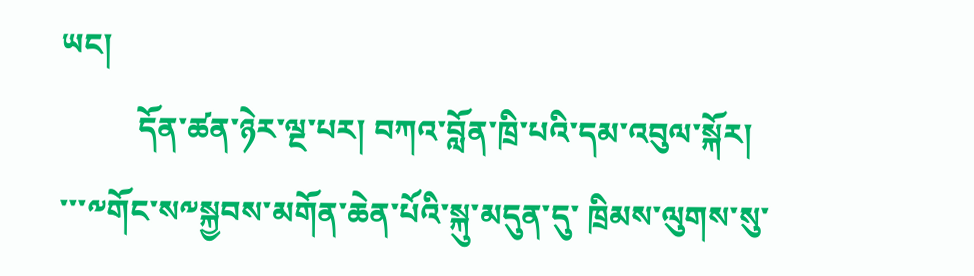ཡང།
          དོན་ཚན་ཉེར་ལྔ་པར། བཀའ་བློན་ཁྲི་པའི་དམ་འབུལ་སྐོར།
་་་༸གོང་ས༸སྐྱབས་མགོན་ཆེན་པོའི་སྐུ་མདུན་དུ་ ཁྲིམས་ལུགས་སུ་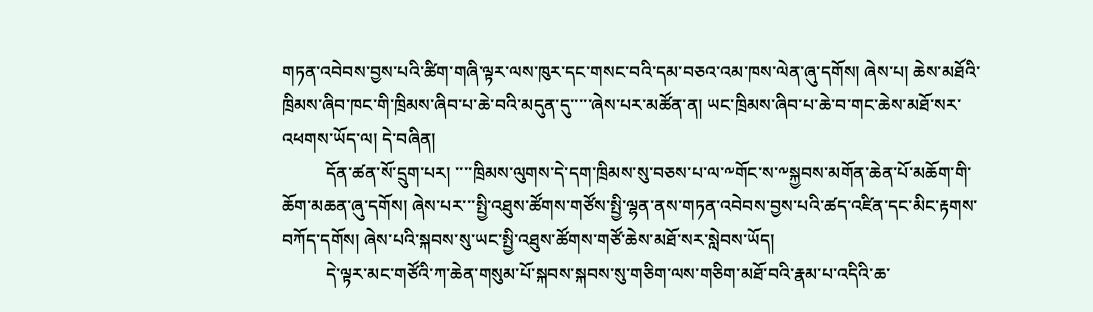གཏན་འབེབས་བྱས་པའི་ཚིག་གཞི་ལྟར་ལས་ཁུར་དང་གསང་བའི་དམ་བཅའ་འམ་ཁས་ལེན་ཞུ་དགོས། ཞེས་པ། ཆེས་མཐོའི་ཁྲིམས་ཞིབ་ཁང་གི་ཁྲིམས་ཞིབ་པ་ཆེ་བའི་མདུན་དུ་་་་་ཞེས་པར་མཚོན་ན། ཡང་ཁྲིམས་ཞིབ་པ་ཆེ་བ་གང་ཆེས་མཐོ་སར་འཕགས་ཡོད་ལ། དེ་བཞིན།
          དོན་ཚན་སོ་དྲུག་པར། ་་་་ཁྲིམས་ལུགས་དེ་དག་ཁྲིམས་སུ་བཅས་པ་ལ་༸གོང་ས་༸སྐྱབས་མགོན་ཆེན་པོ་མཆོག་གི་ཆོག་མཆན་ཞུ་དགོས། ཞེས་པར་་་སྤྱི་འཐུས་ཚོགས་གཙོས་སྤྱི་ལྷན་ནས་གཏན་འབེབས་བྱས་པའི་ཚད་འཛིན་དང་མིང་རྟགས་བཀོད་དགོས། ཞེས་པའི་སྐབས་སུ་ཡང་སྤྱི་འཐུས་ཚོགས་གཙོ་ཆེས་མཐོ་སར་སླེབས་ཡོད།
          དེ་ལྟར་མང་གཙོའི་ཀ་ཆེན་གསུམ་པོ་སྐབས་སྐབས་སུ་གཅིག་ལས་གཅིག་མཐོ་བའི་རྣམ་པ་འདིའི་ཆ་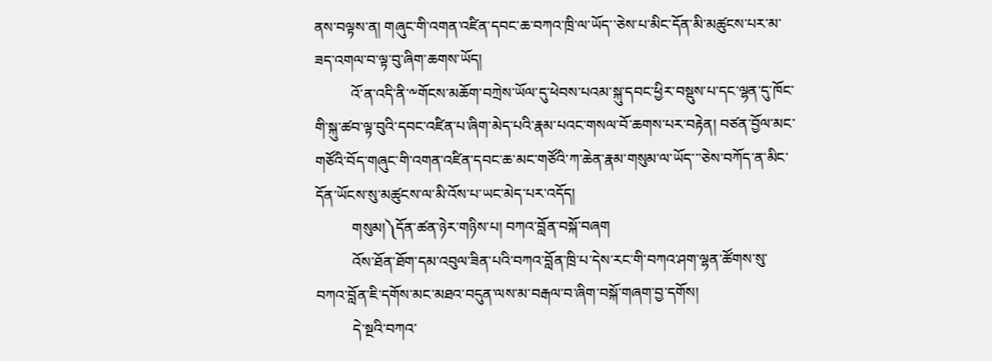ནས་བལྟས་ན། གཞུང་གི་འགན་འཛིན་དབང་ཆ་བཀའ་ཁྲི་ལ་ཡོད་་ཅེས་པ་མིང་དོན་མི་མཚུངས་པར་མ་ཟད་འགལ་བ་ལྟ་བུ་ཞིག་ཆགས་ཡོད།
          འོ་ན་འདི་ནི་༸གོངས་མཆོག་བཀྲེས་ཡོལ་དུ་ཕེབས་པའམ་སྐུ་དབང་ཕྱིར་བསྡུས་པ་དང་ལྷན་དུ་ཁོང་གི་སྐུ་ཚབ་ལྟ་བུའི་དབང་འཛིན་པ་ཞིག་མེད་པའི་རྣམ་པའང་གསལ་བོ་ཆགས་པར་བརྟེན། བཙན་བྱོལ་མང་གཙོའི་བོད་གཞུང་གི་འགན་འཛིན་དབང་ཆ་མང་གཙོའི་ཀ་ཆེན་རྣམ་གསུམ་ལ་ཡོད་་་ཅེས་བཀོད་ན་མིང་དོན་ཡོངས་སུ་མཚུངས་ལ་མི་འོས་པ་ཡང་མེད་པར་འདོད།
          གསུམ།༽དོན་ཚན་ཉེར་གཉིས་པ། བཀའ་བློན་བསྐོ་བཞག
          འོས་ཐོན་ཐོག་དམ་འབུལ་ཟིན་པའི་བཀའ་བློན་ཁྲི་པ་དེས་རང་གི་བཀའ་ཤག་ལྷན་ཚོགས་སུ་བཀའ་བློན་ཇི་དགོས་མང་མཐའ་བདུན་ལས་མ་བརྒལ་བ་ཞིག་བསྐོ་གཞག་བྱ་དགོས།
          དེ་སྔའི་བཀའ་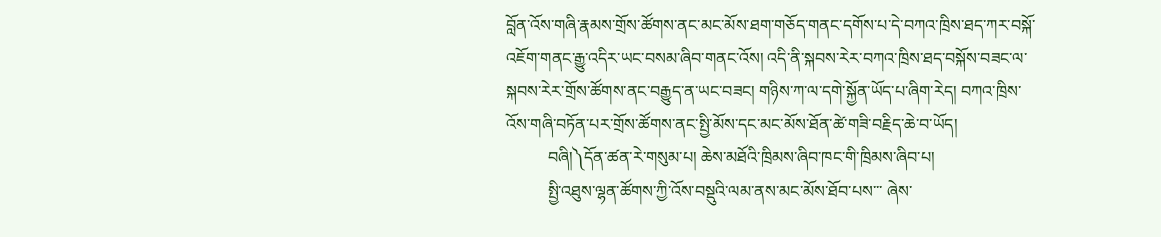བློན་འོས་གཞི་རྣམས་གྲོས་ཚོགས་ནང་མང་མོས་ཐག་གཅོད་གནང་དགོས་པ་དེ་བཀའ་ཁྲིས་ཐད་ཀར་བསྐོ་འཇོག་གནང་རྒྱུ་འདིར་ཡང་བསམ་ཞིབ་གནང་འོས། འདི་ནི་སྐབས་རེར་བཀའ་ཁྲིས་ཐད་བསྐོས་བཟང་ལ་སྐབས་རེར་གྲོས་ཚོགས་ནང་བརྒྱུད་ན་ཡང་བཟང། གཉིས་ཀ་ལ་དགེ་སྐྱོན་ཡོད་པ་ཞིག་རེད། བཀའ་ཁྲིས་འོས་གཞི་བཏོན་པར་གྲོས་ཚོགས་ནང་སྤྱི་མོས་དང་མང་མོས་ཐོན་ཚེ་གཟི་བརྗིད་ཆེ་བ་ཡོད།
          བཞི།༽དོན་ཚན་རེ་གསུམ་པ། ཆེས་མཐོའི་ཁྲིམས་ཞིབ་ཁང་གི་ཁྲིམས་ཞིབ་པ།
          སྤྱི་འཐུས་ལྷན་ཚོགས་ཀྱི་འོས་བསྡུའི་ལམ་ནས་མང་མོས་ཐོབ་པས་་་ ཞེས་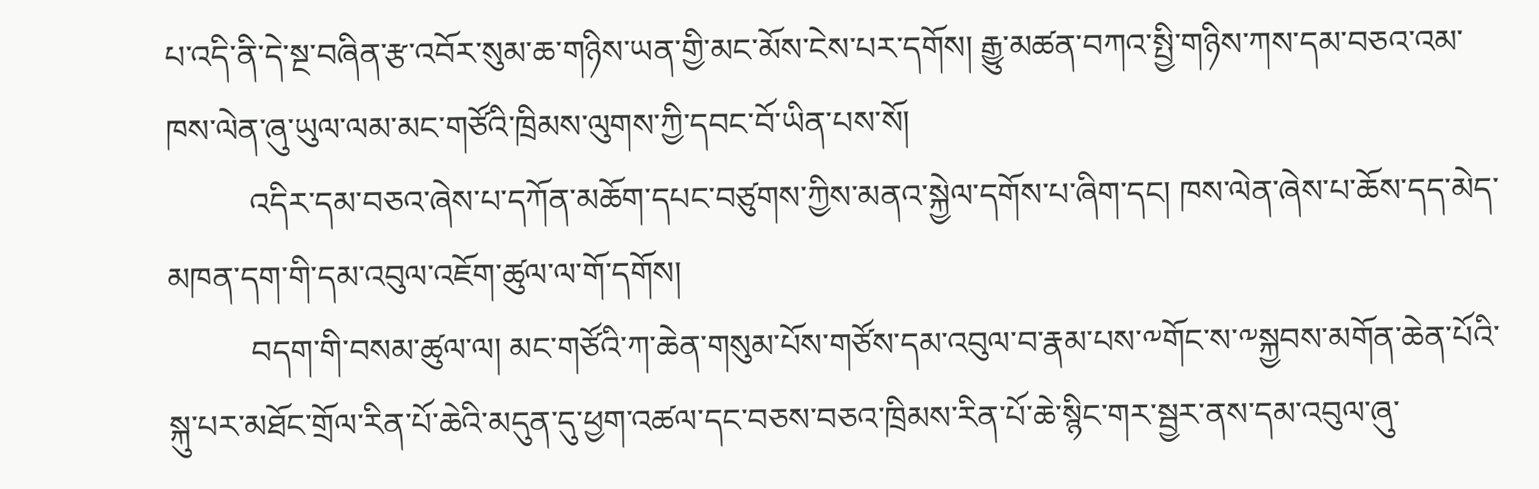པ་འདི་ནི་དེ་སྔ་བཞིན་རྩ་འབོར་སུམ་ཆ་གཉིས་ཡན་གྱི་མང་མོས་ངེས་པར་དགོས། རྒྱུ་མཚན་བཀའ་སྤྱི་གཉིས་ཀས་དམ་བཅའ་འམ་ཁས་ལེན་ཞུ་ཡུལ་ལམ་མང་གཙོའི་ཁྲིམས་ལུགས་ཀྱི་དབང་བོ་ཡིན་པས་སོ།
          འདིར་དམ་བཅའ་ཞེས་པ་དཀོན་མཆོག་དཔང་བཙུགས་ཀྱིས་མནའ་སྐྱེལ་དགོས་པ་ཞིག་དང། ཁས་ལེན་ཞེས་པ་ཆོས་དད་མེད་མཁན་དག་གི་དམ་འབུལ་འཇོག་ཚུལ་ལ་གོ་དགོས།
          བདག་གི་བསམ་ཚུལ་ལ། མང་གཙོའི་ཀ་ཆེན་གསུམ་པོས་གཙོས་དམ་འབུལ་བ་རྣམ་པས་༸གོང་ས་༸སྐྱབས་མགོན་ཆེན་པོའི་སྐུ་པར་མཐོང་གྲོལ་རིན་པོ་ཆེའི་མདུན་དུ་ཕྱག་འཚལ་དང་བཅས་བཅའ་ཁྲིམས་རིན་པོ་ཆེ་སྙིང་གར་སྦྱར་ནས་དམ་འབུལ་ཞུ་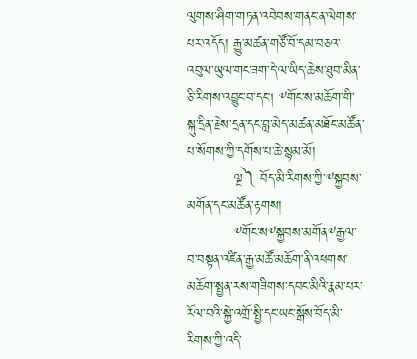ལུགས་ཤིག་གཏན་འབེབས་གནང་ན་ལེགས་པར་འདོད། རྒྱུ་མཚན་གཙོ་བོ་དམ་བཅའ་འབུལ་ཡུལ་གང་ཟག་དེ་ལ་ཡིད་ཆེས་ཐུབ་མིན་ཅི་རིགས་འབྱུང་བ་དང། ༸གོང་ས་མཆོག་གི་སྐུ་དྲིན་རྗེས་དྲན་དང་བླ་མེད་མཚན་མཐོང་མཚོན་པ་སོགས་ཀྱི་དགོས་པ་ཆེ་སྙམ་མོ།
          ལྔ༽ བོད་མི་རིགས་ཀྱི་༸སྐྱབས་མགོན་དང་མཚོན་རྟགས།
          ༸གོང་ས༸སྐྱབས་མགོན༸རྒྱལ་བ་བསྟན་འཛིན་རྒྱ་མཚོ་མཆོག་ནི་འཕགས་མཆོག་སྤྱན་རས་གཟིགས་དབང་མིའི་རྣམ་པར་རོལ་བའི་སྐྱེ་འགྲོ་སྤྱི་དང་ཡང་སྒོས་བོད་མི་རིགས་ཀྱི་འདི་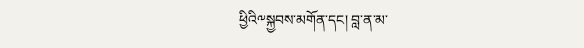ཕྱིའི༸སྐྱབས་མགོན་དང། བླ་ན་མ་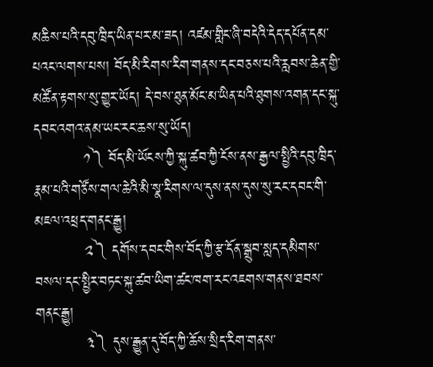མཆིས་པའི་དབུ་ཁྲིད་ཡིན་པར་མ་ཟད། འཛམ་གླིང་ཞི་བདེའི་དེད་དཔོན་དམ་པའང་ལགས་པས། བོད་མི་རིགས་རིག་གནས་དང་བཅས་པའི་རླབས་ཆེན་གྱི་མཚོན་རྟགས་སུ་གྱུར་ཡོད། དེ་བས་ཐུན་མོང་མ་ཡིན་པའི་ཐུགས་འགན་དང་སྐུ་དབང་འགའ་ནམ་ཡང་རང་ཆས་སུ་ཡོད།
          ༡༽ བོད་མི་ཡོངས་ཀྱི་སྐུ་ཚབ་ཀྱི་ངོས་ནས་རྒྱལ་སྤྱིའི་དབུ་ཁྲིད་རྣམ་པའི་གཙོས་གལ་ཆེའི་མི་སྣ་རིགས་ལ་དུས་ནས་དུས་སུ་རང་དབང་གི་མཇལ་འཕྲད་གནང་རྒྱུ།
          ༢༽ དགོས་དབང་གིས་བོད་ཀྱི་རྩ་དོན་སྒྲུབ་སླད་དམིགས་བསལ་དང་སྤྱིར་བཏང་སྐུ་ཚབ་ཡིག་ཚང་ཁག་རང་འཇགས་གནས་ཐབས་གནང་རྒྱུ།
          ༣༽ དུས་རྒྱུན་དུ་བོད་ཀྱི་ཆོས་སྲིད་རིག་གནས་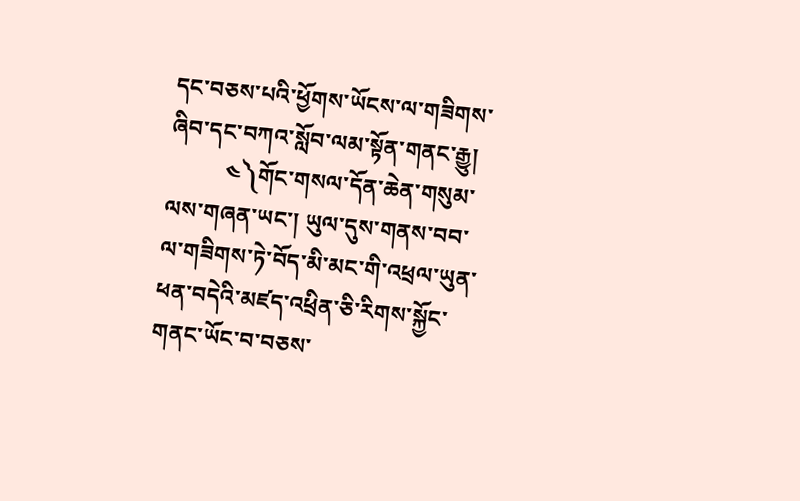དང་བཅས་པའི་ཕྱོགས་ཡོངས་ལ་གཟིགས་ཞིབ་དང་བཀའ་སློབ་ལམ་སྟོན་གནང་རྒྱུ།
          ༤༽གོང་གསལ་དོན་ཆེན་གསུམ་ལས་གཞན་ཡང་། ཡུལ་དུས་གནས་བབ་ལ་གཟིགས་ཏེ་བོད་མི་མང་གི་འཕྲལ་ཡུན་ཕན་བདེའི་མཛད་འཕྲིན་ཅི་རིགས་སྐྱོང་གནང་ཡོང་བ་བཅས་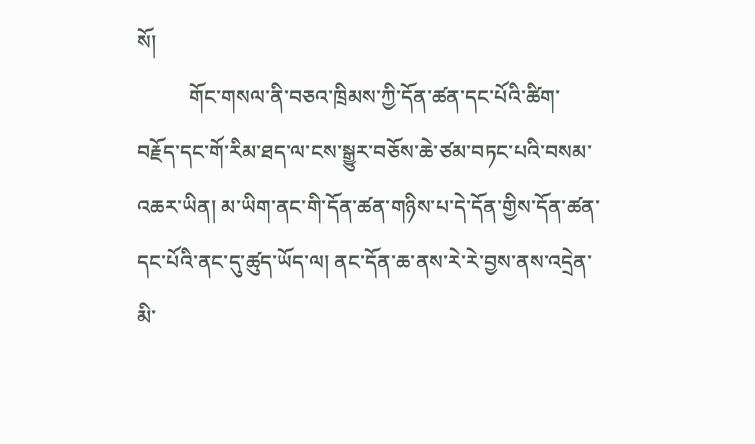སོ།
          གོང་གསལ་ནི་བཅའ་ཁྲིམས་ཀྱི་དོན་ཚན་དང་པོའི་ཚིག་བརྗོད་དང་གོ་རིམ་ཐད་ལ་ངས་སྒྱུར་བཅོས་ཆེ་ཙམ་བཏང་པའི་བསམ་འཆར་ཡིན། མ་ཡིག་ནང་གི་དོན་ཚན་གཉིས་པ་དེ་དོན་གྱིས་དོན་ཚན་དང་པོའི་ནང་དུ་ཚུད་ཡོད་ལ། ནང་དོན་ཆ་ནས་རེ་རེ་བྱས་ནས་འདྲེན་མི་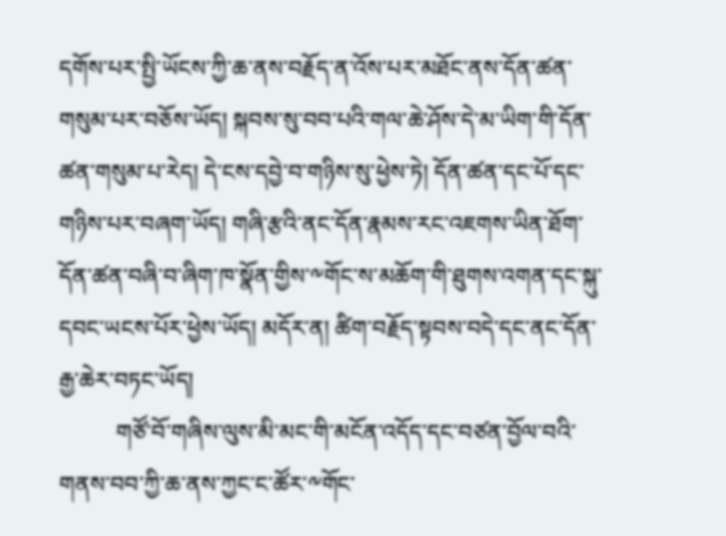དགོས་པར་སྤྱི་ཡོངས་ཀྱི་ཆ་ནས་བརྗོད་ན་འོས་པར་མཐོང་ནས་དོན་ཚན་གསུམ་པར་བཅོས་ཡོད། སྐབས་སུ་བབ་པའི་གལ་ཆེ་ཤོས་དེ་མ་ཡིག་གི་དོན་ཚན་གསུམ་པ་རེད། དེ་ངས་དབྱེ་བ་གཉིས་སུ་ཕྱེས་ཏེ། དོན་ཚན་དང་པོ་དང་གཉིས་པར་བཞག་ཡོད། གཞི་རྩའི་ནང་དོན་རྣམས་རང་འཇགས་ཡིན་ཐོག་དོན་ཚན་བཞི་བ་ཞིག་ཁ་སྣོན་གྱིས་༸གོང་ས་མཆོག་གི་ཐུགས་འགན་དང་སྐུ་དབང་ཡངས་པོར་ཕྱེས་ཡོད། མདོར་ན། ཚིག་བརྗོད་སྟབས་བདེ་དང་ནང་དོན་རྒྱ་ཆེར་བཏང་ཡོད།
          གཙོ་བོ་གཞིས་ལུས་མི་མང་གི་མངོན་འདོད་དང་བཙན་བྱོལ་བའི་གནས་བབ་ཀྱི་ཆ་ནས་ཀྱང་ང་ཚོར་༸གོང་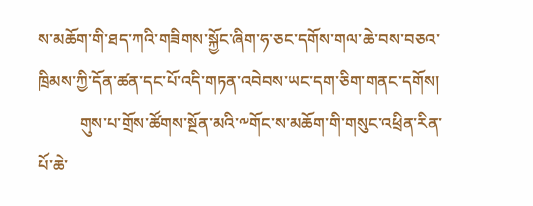ས་མཆོག་གི་ཐད་ཀའི་གཟིགས་སྐྱོང་ཞིག་ཧ་ཅང་དགོས་གལ་ཆེ་བས་བཅའ་ཁྲིམས་ཀྱི་དོན་ཚན་དང་པོ་འདི་གཏན་འབེབས་ཡང་དག་ཅིག་གནང་དགོས།
          གུས་པ་གྲོས་ཚོགས་སྔོན་མའི་༸གོང་ས་མཆོག་གི་གསུང་འཕྲིན་རིན་པོ་ཆེ་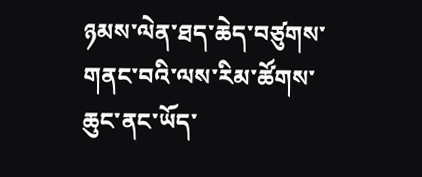ཉམས་ལེན་ཐད་ཆེད་བཙུགས་གནང་བའི་ལས་རིམ་ཚོགས་ཆུང་ནང་ཡོད་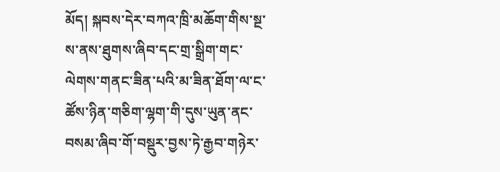མོད། སྐབས་དེར་བཀའ་ཁྲི་མཆོག་གིས་སྔ་ས་ནས་ཐུགས་ཞིབ་དང་གྲ་སྒྲིག་གང་ལེགས་གནང་ཟིན་པའི་མ་ཟིན་ཐོག་ལ་ང་ཚོས་ཉིན་གཅིག་ལྷག་གི་དུས་ཡུན་ནང་བསམ་ཞིབ་གོ་བསྡུར་བྱས་ཏེ་རྒྱབ་གཉེར་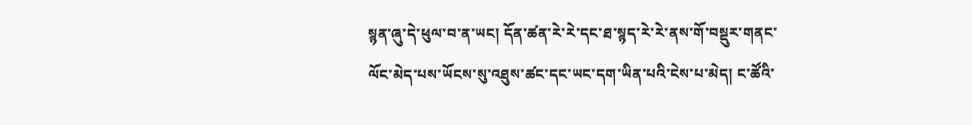སྙན་ཞུ་དེ་ཕུལ་བ་ན་ཡང། དོན་ཚན་རེ་རེ་དང་ཐ་སྙད་རེ་རེ་ནས་གོ་བསྡུར་གནང་ལོང་མེད་པས་ཡོངས་སུ་འཐུས་ཚང་དང་ཡང་དག་ཡིན་པའི་ངེས་པ་མེད། ང་ཚོའི་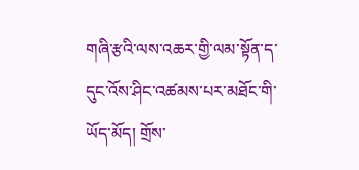གཞི་རྩའི་ལས་འཆར་གྱི་ལམ་སྟོན་ད་དུང་འོས་ཤིང་འཚམས་པར་མཐོང་གི་ཡོད་མོད། གྲོས་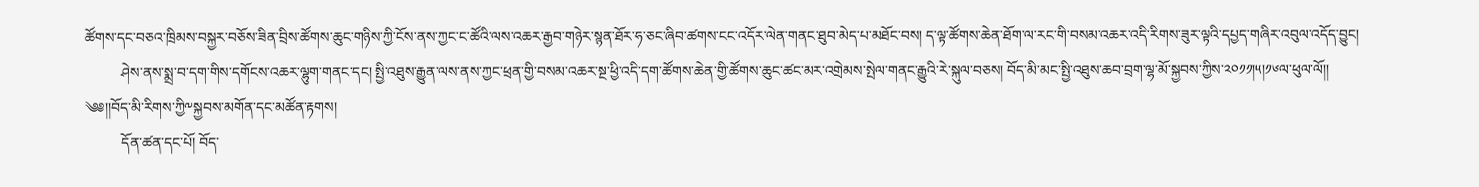ཚོགས་དང་བཅའ་ཁྲིམས་བསྐྱར་བཅོས་ཟིན་བྲིས་ཚོགས་ཆུང་གཉིས་ཀྱི་ངོས་ནས་ཀྱང་ང་ཚོའི་ལས་འཆར་རྒྱབ་གཉེར་སྙན་ཐོར་ཧ་ཅང་ཞིབ་ཚགས་ངང་འདོར་ལེན་གནང་ཐུབ་མེད་པ་མཐོང་བས། ད་ལྟ་ཚོགས་ཆེན་ཐོག་ལ་རང་གི་བསམ་འཆར་འདི་རིགས་ཟུར་ལྟའི་དཔྱད་གཞིར་འབུལ་འདོད་བྱུང།
          ཤེས་ནས་སྨྲ་བ་དག་གིས་དགོངས་འཆར་ལྷུག་གནང་དང། སྤྱི་འཐུས་རྒྱུན་ལས་ནས་ཀྱང་ཕྲན་གྱི་བསམ་འཆར་སྔ་ཕྱི་འདི་དག་ཚོགས་ཆེན་གྱི་ཚོགས་ཆུང་ཚང་མར་འགྲེམས་སྤེལ་གནང་རྒྱུའི་རེ་སྐུལ་བཅས། བོད་མི་མང་སྤྱི་འཐུས་ཆབ་བྲག་ལྷ་མོ་སྐྱབས་ཀྱིས་༢༠༡༡།༥།༡༦ལ་ཕུལ་ལོ།།
༄༅།།བོད་མི་རིགས་ཀྱི༸སྐྱབས་མགོན་དང་མཚོན་རྟགས།
          དོན་ཚན་དང་པོ། བོད་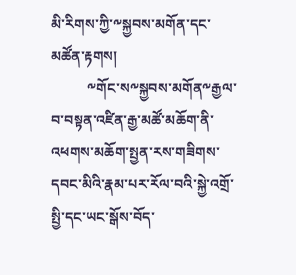མི་རིགས་ཀྱི་༸སྐྱབས་མགོན་དང་མཚོན་རྟགས།
          ༸གོང་ས༸སྐྱབས་མགོན༸རྒྱལ་བ་བསྟན་འཛིན་རྒྱ་མཚོ་མཆོག་ནི་འཕགས་མཆོག་སྤྱན་རས་གཟིགས་དབང་མིའི་རྣམ་པར་རོལ་བའི་སྐྱེ་འགྲོ་སྤྱི་དང་ཡང་སྒོས་བོད་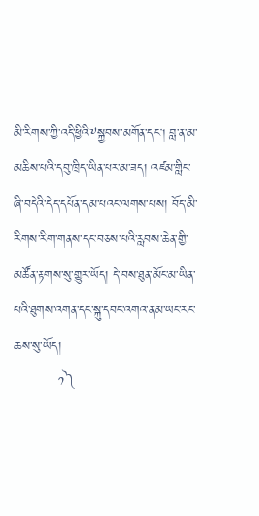མི་རིགས་ཀྱི་འདི་ཕྱིའི༸སྐྱབས་མགོན་དང། བླ་ན་མ་མཆིས་པའི་དབུ་ཁྲིད་ཡིན་པར་མ་ཟད། འཛམ་གླིང་ཞི་བདེའི་དེད་དཔོན་དམ་པའང་ལགས་པས། བོད་མི་རིགས་རིག་གནས་དང་བཅས་པའི་རླབས་ཆེན་གྱི་མཚོན་རྟགས་སུ་གྱུར་ཡོད། དེ་བས་ཐུན་མོང་མ་ཡིན་པའི་ཐུགས་འགན་དང་སྐུ་དབང་འགའ་ནམ་ཡང་རང་ཆས་སུ་ཡོད།
          ༡༽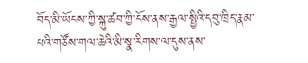བོད་མི་ཡོངས་ཀྱི་སྐུ་ཚབ་ཀྱི་ངོས་ནས་རྒྱལ་སྤྱིའི་དབུ་ཁྲིད་རྣམ་པའི་གཙོས་གལ་ཆེའི་མི་སྣ་རིགས་ལ་དུས་ནས་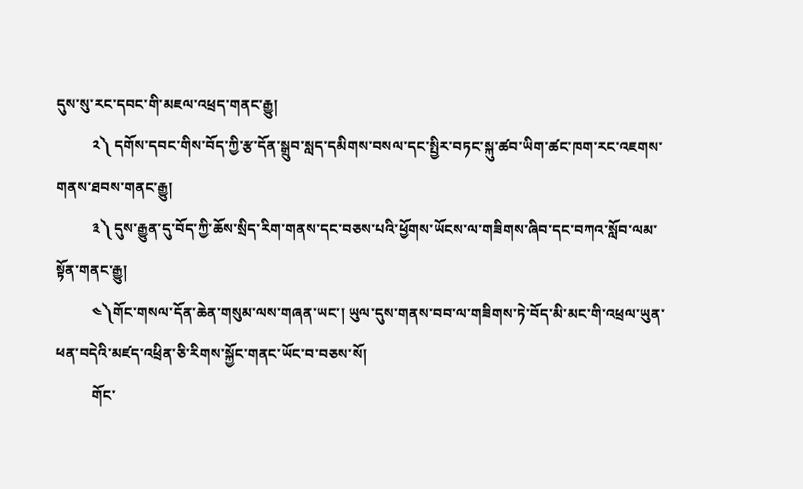དུས་སུ་རང་དབང་གི་མཇལ་འཕྲད་གནང་རྒྱུ།
          ༢༽ དགོས་དབང་གིས་བོད་ཀྱི་རྩ་དོན་སྒྲུབ་སླད་དམིགས་བསལ་དང་སྤྱིར་བཏང་སྐུ་ཚབ་ཡིག་ཚང་ཁག་རང་འཇགས་གནས་ཐབས་གནང་རྒྱུ།
          ༣༽ དུས་རྒྱུན་དུ་བོད་ཀྱི་ཆོས་སྲིད་རིག་གནས་དང་བཅས་པའི་ཕྱོགས་ཡོངས་ལ་གཟིགས་ཞིབ་དང་བཀའ་སློབ་ལམ་སྟོན་གནང་རྒྱུ།
          ༤༽གོང་གསལ་དོན་ཆེན་གསུམ་ལས་གཞན་ཡང་། ཡུལ་དུས་གནས་བབ་ལ་གཟིགས་ཏེ་བོད་མི་མང་གི་འཕྲལ་ཡུན་ཕན་བདེའི་མཛད་འཕྲིན་ཅི་རིགས་སྐྱོང་གནང་ཡོང་བ་བཅས་སོ།
          གོང་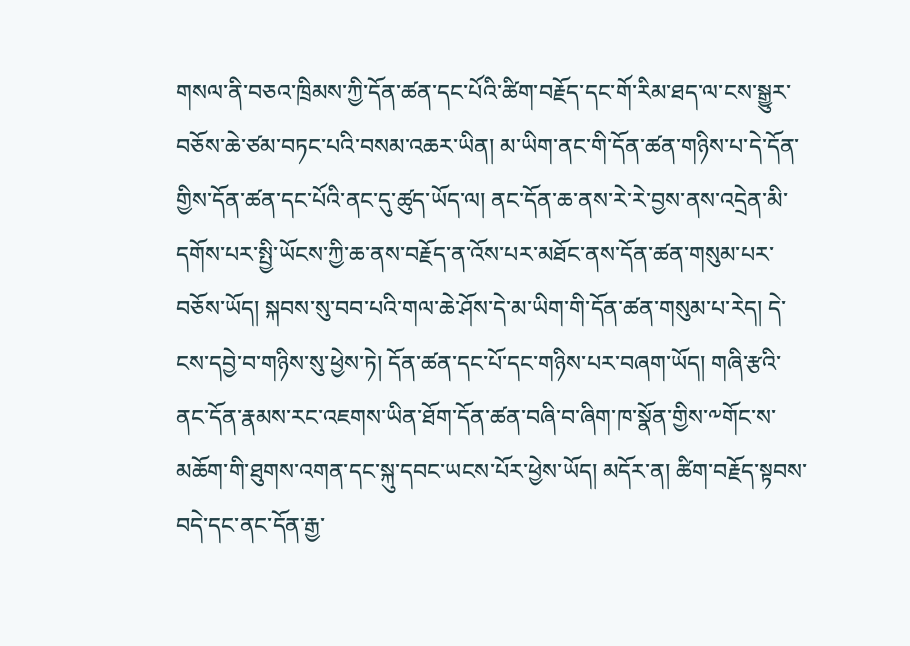གསལ་ནི་བཅའ་ཁྲིམས་ཀྱི་དོན་ཚན་དང་པོའི་ཚིག་བརྗོད་དང་གོ་རིམ་ཐད་ལ་ངས་སྒྱུར་བཅོས་ཆེ་ཙམ་བཏང་པའི་བསམ་འཆར་ཡིན། མ་ཡིག་ནང་གི་དོན་ཚན་གཉིས་པ་དེ་དོན་གྱིས་དོན་ཚན་དང་པོའི་ནང་དུ་ཚུད་ཡོད་ལ། ནང་དོན་ཆ་ནས་རེ་རེ་བྱས་ནས་འདྲེན་མི་དགོས་པར་སྤྱི་ཡོངས་ཀྱི་ཆ་ནས་བརྗོད་ན་འོས་པར་མཐོང་ནས་དོན་ཚན་གསུམ་པར་བཅོས་ཡོད། སྐབས་སུ་བབ་པའི་གལ་ཆེ་ཤོས་དེ་མ་ཡིག་གི་དོན་ཚན་གསུམ་པ་རེད། དེ་ངས་དབྱེ་བ་གཉིས་སུ་ཕྱེས་ཏེ། དོན་ཚན་དང་པོ་དང་གཉིས་པར་བཞག་ཡོད། གཞི་རྩའི་ནང་དོན་རྣམས་རང་འཇགས་ཡིན་ཐོག་དོན་ཚན་བཞི་བ་ཞིག་ཁ་སྣོན་གྱིས་༸གོང་ས་མཆོག་གི་ཐུགས་འགན་དང་སྐུ་དབང་ཡངས་པོར་ཕྱེས་ཡོད། མདོར་ན། ཚིག་བརྗོད་སྟབས་བདེ་དང་ནང་དོན་རྒྱ་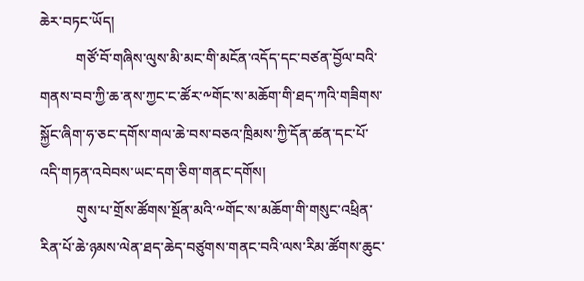ཆེར་བཏང་ཡོད།
          གཙོ་བོ་གཞིས་ལུས་མི་མང་གི་མངོན་འདོད་དང་བཙན་བྱོལ་བའི་གནས་བབ་ཀྱི་ཆ་ནས་ཀྱང་ང་ཚོར་༸གོང་ས་མཆོག་གི་ཐད་ཀའི་གཟིགས་སྐྱོང་ཞིག་ཧ་ཅང་དགོས་གལ་ཆེ་བས་བཅའ་ཁྲིམས་ཀྱི་དོན་ཚན་དང་པོ་འདི་གཏན་འབེབས་ཡང་དག་ཅིག་གནང་དགོས།
          གུས་པ་གྲོས་ཚོགས་སྔོན་མའི་༸གོང་ས་མཆོག་གི་གསུང་འཕྲིན་རིན་པོ་ཆེ་ཉམས་ལེན་ཐད་ཆེད་བཙུགས་གནང་བའི་ལས་རིམ་ཚོགས་ཆུང་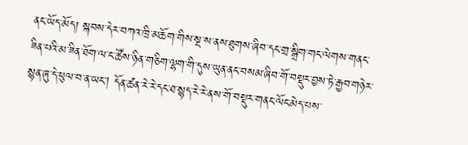ནང་ཡོད་མོད། སྐབས་དེར་བཀའ་ཁྲི་མཆོག་གིས་སྔ་ས་ནས་ཐུགས་ཞིབ་དང་གྲ་སྒྲིག་གང་ལེགས་གནང་ཟིན་པའི་མ་ཟིན་ཐོག་ལ་ང་ཚོས་ཉིན་གཅིག་ལྷག་གི་དུས་ཡུན་ནང་བསམ་ཞིབ་གོ་བསྡུར་བྱས་ཏེ་རྒྱབ་གཉེར་སྙན་ཞུ་དེ་ཕུལ་བ་ན་ཡང། དོན་ཚན་རེ་རེ་དང་ཐ་སྙད་རེ་རེ་ནས་གོ་བསྡུར་གནང་ལོང་མེད་པས་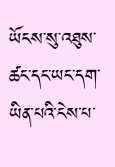ཡོངས་སུ་འཐུས་ཚང་དང་ཡང་དག་ཡིན་པའི་ངེས་པ་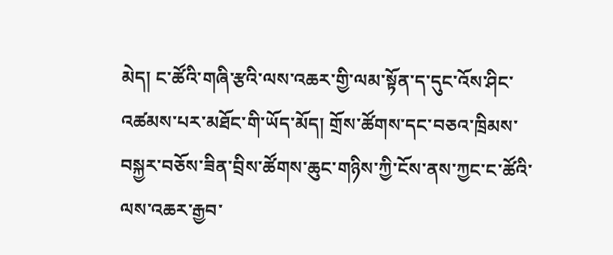མེད། ང་ཚོའི་གཞི་རྩའི་ལས་འཆར་གྱི་ལམ་སྟོན་ད་དུང་འོས་ཤིང་འཚམས་པར་མཐོང་གི་ཡོད་མོད། གྲོས་ཚོགས་དང་བཅའ་ཁྲིམས་བསྐྱར་བཅོས་ཟིན་བྲིས་ཚོགས་ཆུང་གཉིས་ཀྱི་ངོས་ནས་ཀྱང་ང་ཚོའི་ལས་འཆར་རྒྱབ་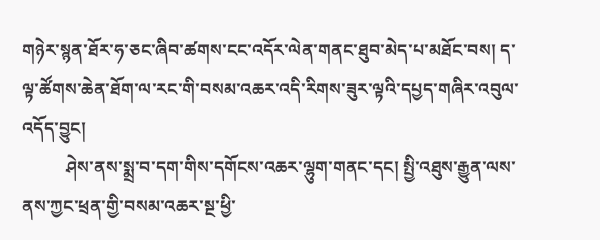གཉེར་སྙན་ཐོར་ཧ་ཅང་ཞིབ་ཚགས་ངང་འདོར་ལེན་གནང་ཐུབ་མེད་པ་མཐོང་བས། ད་ལྟ་ཚོགས་ཆེན་ཐོག་ལ་རང་གི་བསམ་འཆར་འདི་རིགས་ཟུར་ལྟའི་དཔྱད་གཞིར་འབུལ་འདོད་བྱུང།
          ཤེས་ནས་སྨྲ་བ་དག་གིས་དགོངས་འཆར་ལྷུག་གནང་དང། སྤྱི་འཐུས་རྒྱུན་ལས་ནས་ཀྱང་ཕྲན་གྱི་བསམ་འཆར་སྔ་ཕྱི་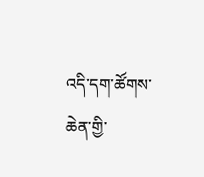འདི་དག་ཚོགས་ཆེན་གྱི་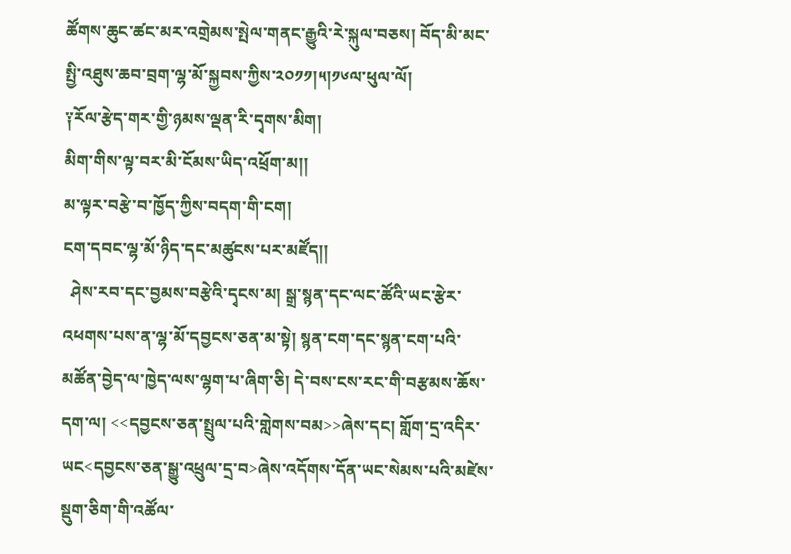ཚོགས་ཆུང་ཚང་མར་འགྲེམས་སྤེལ་གནང་རྒྱུའི་རེ་སྐུལ་བཅས། བོད་མི་མང་སྤྱི་འཐུས་ཆབ་བྲག་ལྷ་མོ་སྐྱབས་ཀྱིས་༢༠༡༡།༥།༡༦ལ་ཕུལ་ལོ།
༑རོལ་རྩེད་གར་གྱི་ཉམས་ལྡན་རི་དྭགས་མིག།
མིག་གིས་ལྟ་བར་མི་ངོམས་ཡིད་འཕྲོག་མ།།
མ་ལྟར་བརྩེ་བ་ཁྱོད་ཀྱིས་བདག་གི་ངག།
ངག་དབང་ལྷ་མོ་ཉིད་དང་མཚུངས་པར་མཛོད།།
  ཤེས་རབ་དང་བྱམས་བརྩེའི་དྭངས་མ། སྒྲ་སྙན་དང་ལང་ཚོའི་ཡང་རྩེར་འཕགས་པས་ན་ལྷ་མོ་དབྱངས་ཅན་མ་སྟེ། སྙན་ངག་དང་སྙན་ངག་པའི་མཚོན་བྱེད་ལ་ཁྱེད་ལས་ལྷག་པ་ཞིག་ཅི། དེ་བས་ངས་རང་གི་བརྩམས་ཆོས་དག་ལ། <<དབྱངས་ཅན་སྤྲུལ་པའི་གླེགས་བམ>>ཞེས་དང། གློག་དྲ་འདིར་ཡང<དབྱངས་ཅན་སྒྱུ་འཕྲུལ་དྲ་བ>ཞེས་འདོགས་དོན་ཡང་སེམས་པའི་མཛེས་སྡུག་ཅིག་གི་འཚོལ་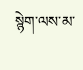སྙེག་ལས་མ་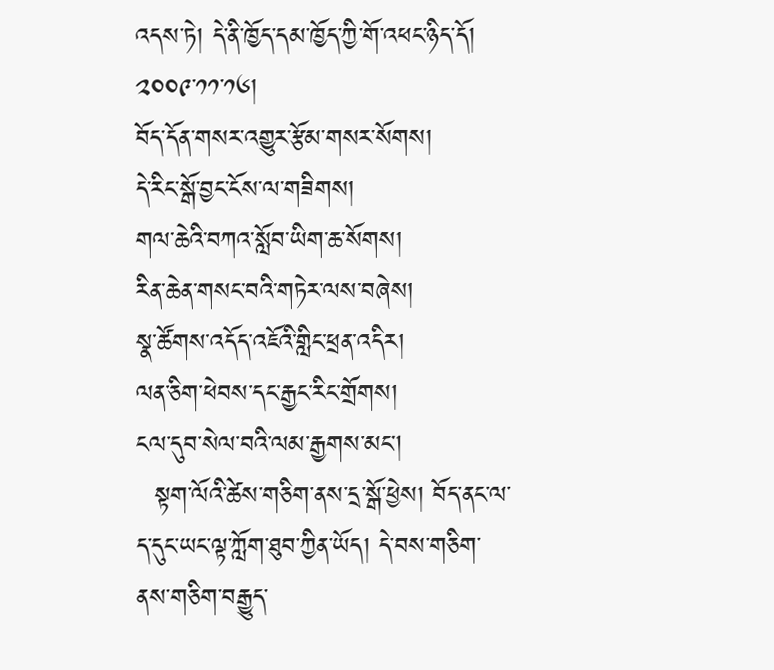འདས་ཏེ། དེ་ནི་ཁྱོད་དམ་ཁྱོད་ཀྱི་གོ་འཕང་ཉིད་དོ།
༢༠༠༩་༡༡་༡༦།
བོད་དོན་གསར་འགྱུར་རྩོམ་གསར་སོགས།
དེ་རིང་སྒོ་བྱང་ངོས་ལ་གཟིགས།
གལ་ཆེའི་བཀའ་སློབ་ཡིག་ཆ་སོགས།
རིན་ཆེན་གསང་བའི་གཏེར་ལས་བཞེས།
སྣ་ཚོགས་འདོད་འཇོའི་གླིང་ཕྲན་འདིར།
ལན་ཅིག་ཕེབས་དང་རྒྱང་རིང་གྲོགས།
ངལ་དུབ་སེལ་བའི་ལམ་རྒྱགས་མང།
  སྟག་ལོའི་ཚེས་གཅིག་ནས་དྲ་སྒོ་ཕྱེས། བོད་ནང་ལ་ད་དུང་ཡང་ལྟ་ཀློག་ཐུབ་ཀྱིན་ཡོད། དེ་བས་གཅིག་ནས་གཅིག་བརྒྱུད་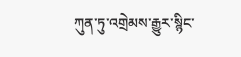ཀུན་ཏུ་འགྲེམས་རྒྱུར་སྙིང་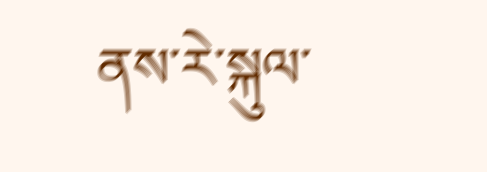ནས་རེ་སྐུལ་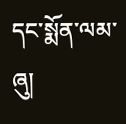དང་སྨོན་ལམ་ཞུ།